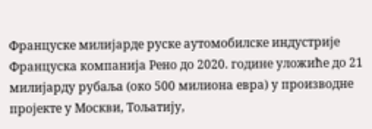Француске милијарде руске аутомобилске индустрије
Француска компанија Рено до 2020. године уложиће до 21 милијарду рубаља (око 500 милиона евра) у производне пројекте у Москви, Тољатију,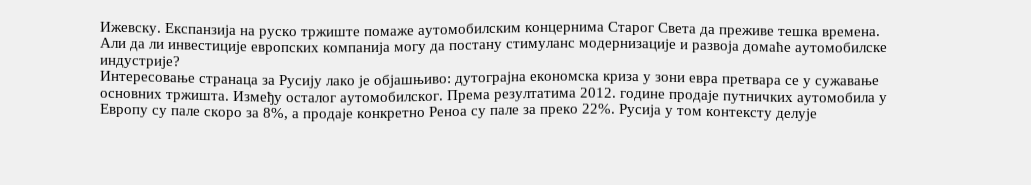Ижевску. Експанзија на руско тржиште помаже аутомобилским концернима Старог Света да преживе тешка времена. Али да ли инвестиције европских компанија могу да постану стимуланс модернизације и развоја домаће аутомобилске индустрије?
Интересовање странаца за Русију лако је објашњиво: дутограјна економска криза у зони евра претвара се у сужавање основних тржишта. Између осталог аутомобилског. Према резултатима 2012. године продаје путничких аутомобила у Европу су пале скоро за 8%, а продаје конкретно Реноа су пале за преко 22%. Русија у том контексту делује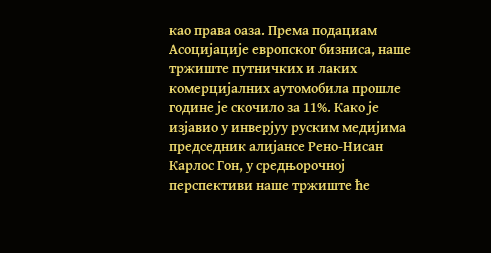као права оаза. Према подациам Асоцијације европског бизниса, наше тржиште путничких и лаких комерцијалних аутомобила прошле године је скочило за 11%. Како је изјавио у инверјуу руским медијима председник алијансе Рено-Нисан Карлос Гон, у средњорочној перспективи наше тржиште ће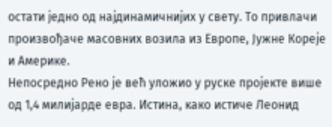остати једно од најдинамичнијих у свету. То привлачи произвођаче масовних возила из Европе, Јужне Кореје и Америке.
Непосредно Рено је већ уложио у руске пројекте више од 1,4 милијарде евра. Истина, како истиче Леонид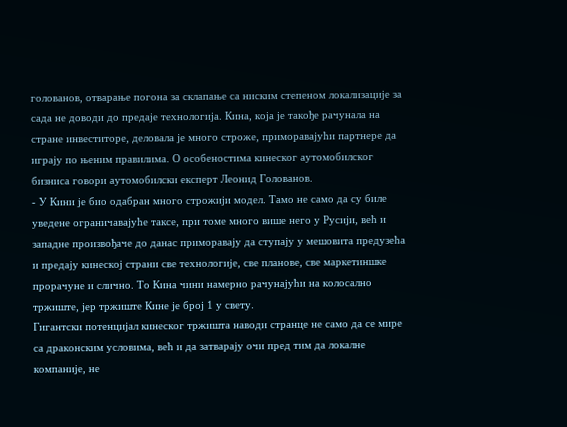голованов, отварање погона за склапање са ниским степеном локализације за сада не доводи до предаје технологија. Кина, која је такође рачунала на стране инвеститоре, деловала је много строже, приморавајући партнере да играју по њеним правилима. О особеностима кинеског аутомобилског бизниса говори аутомобилски експерт Леонид Голованов.
- У Кини је био одабран много строжији модел. Тамо не само да су биле уведене ограничавајуће таксе, при томе много више него у Русији, већ и западне произвођаче до данас приморавају да ступају у мешовита предузећа и предају кинеској страни све технологије, све планове, све маркетиншке прорачуне и слично. То Кина чини намерно рачунајући на колосално тржиште, јер тржиште Кине је број 1 у свету.
Гигантски потенцијал кинеског тржишта наводи странце не само да се мире са драконским условима, већ и да затварају очи пред тим да локалне компаније, не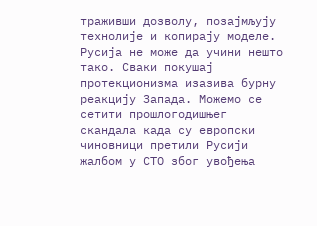траживши дозволу, позајмљују технолије и копирају моделе. Русија не може да учини нешто тако. Сваки покушај протекционизма изазива бурну реакцију Запада. Можемо се сетити прошлогодишњег скандала када су европски чиновници претили Русији жалбом у СТО због увођења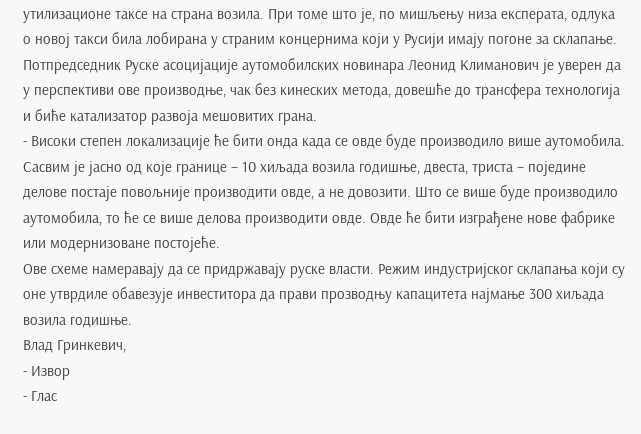утилизационе таксе на страна возила. При томе што је, по мишљењу низа експерата, одлука о новој такси била лобирана у страним концернима који у Русији имају погоне за склапање. Потпредседник Руске асоцијације аутомобилских новинара Леонид Климанович је уверен да у перспективи ове производње, чак без кинеских метода, довешће до трансфера технологија и биће катализатор развоја мешовитих грана.
- Високи степен локализације ће бити онда када се овде буде производило више аутомобила. Сасвим је јасно од које границе – 10 хиљада возила годишње, двеста, триста – поједине делове постаје повољније производити овде, а не довозити. Што се више буде производило аутомобила, то ће се више делова производити овде. Овде ће бити изграђене нове фабрике или модернизоване постојеће.
Ове схеме намеравају да се придржавају руске власти. Режим индустријског склапања који су оне утврдиле обавезује инвеститора да прави прозводњу капацитета најмање 300 хиљада возила годишње.
Влад Гринкевич,
- Извор
- Глас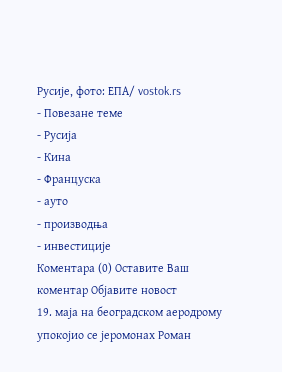Русије, фото: ЕПА/ vostok.rs
- Повезане теме
- Русија
- Кина
- Француска
- ауто
- производња
- инвестиције
Коментара (0) Оставите Ваш коментар Објавите новост
19. маја на београдском аеродрому упокојио се јеромонах Роман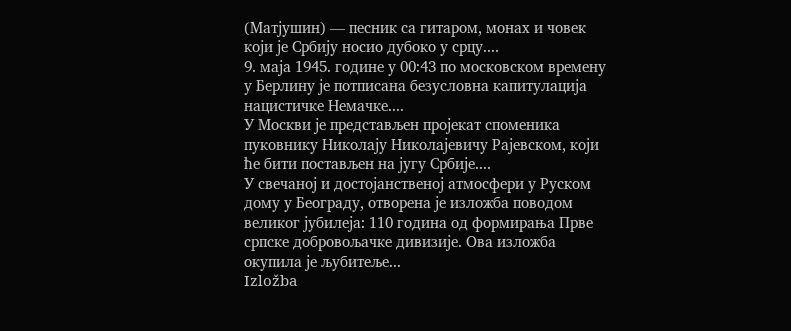(Матјушин) — песник са гитаром, монах и човек који је Србију носио дубоко у срцу....
9. маја 1945. године у 00:43 по московском времену у Берлину је потписана безусловна капитулација нацистичке Немачке....
У Москви је представљен пројекат споменика пуковнику Николају Николајевичу Рајевском, који ће бити постављен на југу Србије....
У свечаној и достојанственој атмосфери у Руском дому у Београду, отворена је изложба поводом великог јубилеја: 110 година од формирања Прве српске добровољачке дивизије. Ова изложба окупила је љубитеље...
Izložba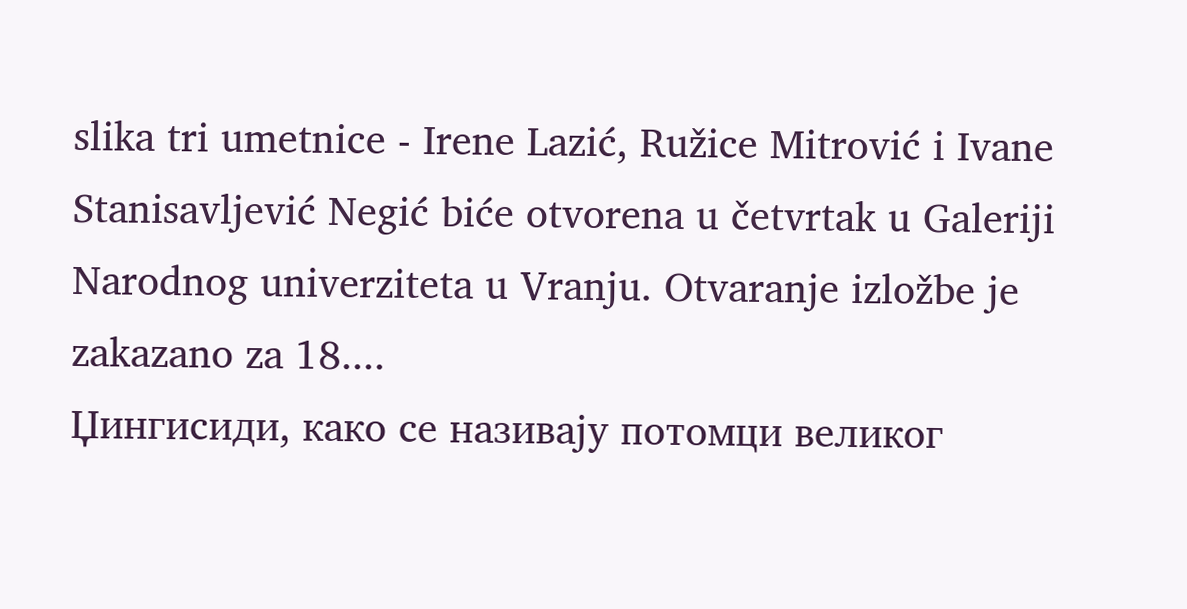slika tri umetnice - Irene Lazić, Ružice Mitrović i Ivane Stanisavljević Negić biće otvorena u četvrtak u Galeriji Narodnog univerziteta u Vranju. Otvaranje izložbe je zakazano za 18....
Џингисиди, како се називају потомци великог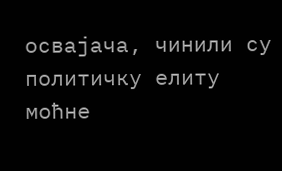освајача, чинили су политичку елиту моћне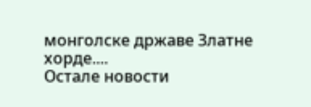монголске државе Златне хорде....
Остале новости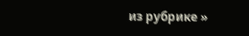из рубрике »